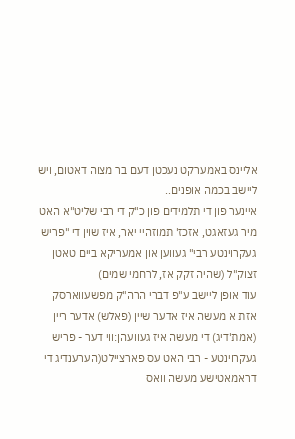אליינס באמערקט נעכטן דעם בר מצוה דאטום, ויש ליישב בכמה אופנים..
איינער פון די תלמידים פון כ"ק די רבי שליט"א האט מיר געזאגט, אזכז' תמוזהיי יאר, איז שוין די "פריש געקרוינטע רבי" געווען און אמעריקא ביים טאטן זצוק"ל (שהיה זקק אז, לרחמי שמים)
עוד אופן ליישב ע"פ דברי הרה"ק מפשעווארסק אזת א מעשה איז אדער שיין (פאלש) אדער ריין (אמת'דיג) די מעשה איז געוועהן:ווי דער - פריש געקרוינטע - רבי האט עס פארציילט(הערענדיג די דראמאטישע מעשה וואס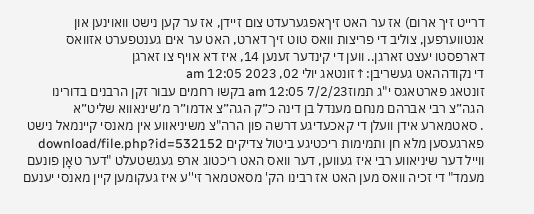דרייט זיך ארום) אז ער האט זיךאפגערעדט צום זיידן, אז ער קען נישט וואוינען און אנטווערפען, צוליב די פריצות וואס טוט זיך דארט, האט ער אים גענטפערט אזוואס דארפסטו יעצט זארגן.. ווען די קינדער זענען 14, איז דא אויף צו זארגן
די נקודההאט געשריבן:↑זונטאג יולי 02, 2023 12:05 am
זונטאג פארטאגס י"ג תמוז7/2/23 12:05 am בקשו רחמים עבור זקן הרבנים בדורינו הגה״צ רבי אברהם מנחם מענדל בן דינה כ״ק הגה״צ אדמו״ר מ׳שינאווא שליט״א
. סאטמארע אידן וועלן די קאכעדיגע דרשה פון הרה"צ משיניאווע אין מאנסי קיינמאל נישט פארגעסען מלא חן ותמימות ריכטיגע ביטול צדיקים download/file.php?id=532152
ווייל דער שיניאווע רבי איז געווען, דער וואס האט ריכטוג ארפ געגשטעלט "דער טאָן פונעם מעמד" די זכיה וואס מען האט אז רבינו הק' מסאטמאר זי''ע איז געקומען קיין מאנסי יענעם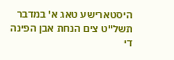היסטארישע טאג א' במדבר תשל"ט צים הנחת אבן הפינה
די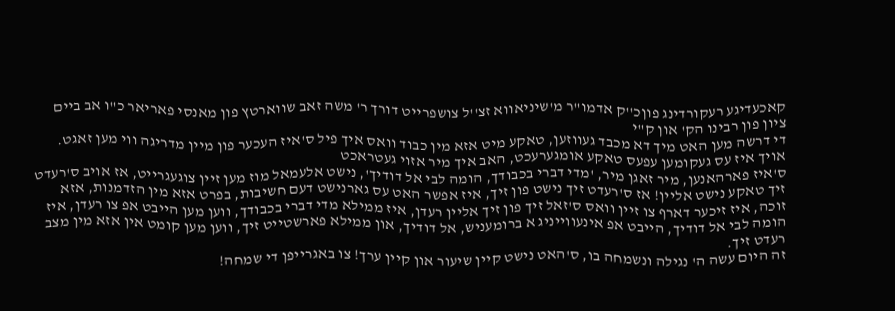קאכעדיגע רעקורדינג פוןכ''ק אדמו"ר מ'שיניאווא זצ''ל צושפרייט דורך ר' משה זאב שווארטץ פון מאנסי פאריאר כ"ו אב ביים ציון פון רבינו הק' און ק"י
די דרשה מען האט מיך דא מכבד געווזען, טאקע מיט אזא מין כבוד וואס איך פיל ס'איז העכער פון מיין מדריגה ווי מען זאגט. אויך איז עס געקומען עפעס טאקע אומגערעכט, האב איך מיר אזוי געטראכט
ס'איז פארהאנען, מיר זאגן מיר, 'מדי דברי בכבודך, הומה לבי אל דודיך', נישט אלעמאל מוז מען זיין צוגעגרייט, אז אויב ס'רעדט זיך טאקע נישט אליין! אז ס'רעדט זיך נישט פון זיך, איז אפשר האט עס גארנישט דעם חשיבות, בפרט אזא מין הזדמנות, אזא זוכה, איז זיכער דארף צו זיין וואס ס'זאל זיך פון זיך אליין רעדן, איז ממילא מדי דברי בכבודך, ווען מען הייבט אפ צו רעדן, איז הומה לבי אל דודיך, הייבט אפ אינעווייניג א ברומעניש, אל דודיך, און ממילא פארשטייט זיך, ווען מען קומט אין אזא מין מצב רעדט זיך.
זה היום עשה ה' נגילה ונשמחה בו, ס'האט נישט קיין שיעור און קיין ערך! צו באגרייפן די שמחה!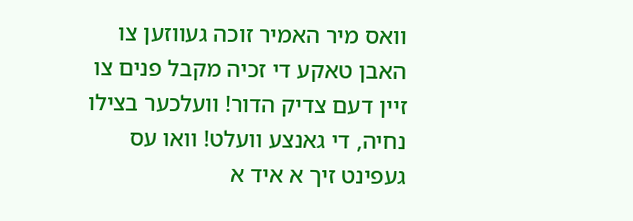וואס מיר האמיר זוכה געווזען צו האבן טאקע די זכיה מקבל פנים צו זיין דעם צדיק הדור! וועלכער בצילו נחיה, די גאנצע וועלט! וואו עס געפינט זיך א איד א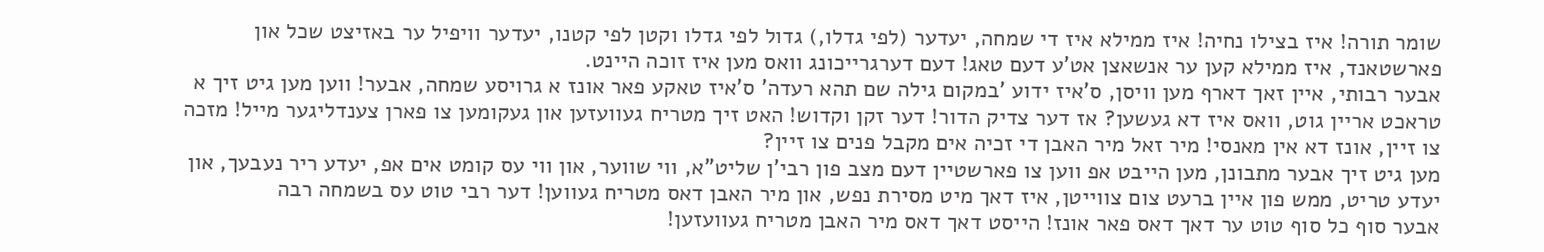שומר תורה! איז בצילו נחיה! איז ממילא איז די שמחה, יעדער (לפי גדלו,) גדול לפי גדלו וקטן לפי קטנו, יעדער וויפיל ער באזיצט שכל און פארשטאנד, איז ממילא קען ער אנשאצן אט'ע דעם טאג! דעם דערגרייכונג וואס מען איז זוכה היינט.
אבער רבותי, איין זאך דארף מען וויסן, ס'איז ידוע 'במקום גילה שם תהא רעדה' ס'איז טאקע פאר אונז א גרויסע שמחה, אבער! ווען מען גיט זיך א טראכט אריין גוט, וואס איז דא געשען? אז דער צדיק הדור! דער זקן וקדוש! האט זיך מטריח געוועזען און געקומען צו פארן צענדליגער מייל! מזכה צו זיין, אונז דא אין מאנסי! מיר זאל מיר האבן די זכיה אים מקבל פנים צו זיין?
מען גיט זיך אבער מתבונן, מען הייבט אפ ווען צו פארשטיין דעם מצב פון רבי'ן שליט"א, ווי שווער, און ווי עס קומט אים אפ, יעדע ריר נעבעך, און יעדע טריט, ממש פון איין ברעט צום צווייטן, איז דאך מיט מסירת נפש, און מיר האבן דאס מטריח געווען! דער רבי טוט עס בשמחה רבה
אבער סוף כל סוף טוט ער דאך דאס פאר אונז! הייסט דאך דאס מיר האבן מטריח געוועזען!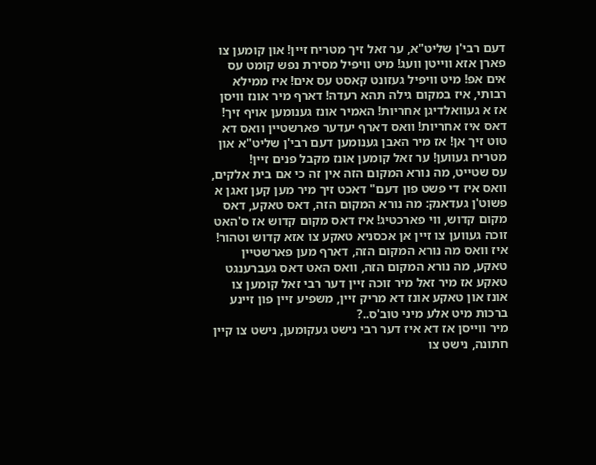דעם רבי'ן שליט"א, ער זאל זיך מטריח זיין! און קומען צו פארן אזא ווייטן וועג! מיט וויפיל מסירת נפש קומט עס אים אפ! מיט וויפיל געזונט קאסט עס אים! איז ממילא רבותי, איז במקום גילה תהא רעדה! דארף מיר אונז וויסן אז א געוואלדיגן אחריות! האמיר אונז גענומען אויף זיך! דאס איז אחריות! וואס דארף יעדער פארשטיין וואס דא טוט זיך אן! אז מיר האבן גענומען דעם רבי'ן שליט"א און מטריח געווען! ער זאל קומען אונז מקבל פנים זיין!
עס שטייט, מה נורא המקום הזה אין זה כי אם בית אלקים, וואס איז די פשט פון דעם" דאכט זיך מיר מען קען זאגן א פשוט'ן געדאנק: מה נורא המקום הזה, דאס טאקע, דאס מקום קדוש, ווי פארכטיג! איז דאס מקום קדוש אז ס'האט זוכה געווען צו זיין אן אכסניא טאקע צו אזא קדוש וטהור! איז וואס מה נורא המקום הזה, דארף מען פארשטיין טאקע, מה נורא המקום הזה, וואס האט דאס געברענגט טאקע אז מיר זאל מיר זוכה זיין דער רבי זאל קומען צו אונז און טאקע אונז דא מריק זיין, משפיע זיין פון זיינע ברכות מיט אלע מיני טוב'ס..?
מיר ווייסן אז דא איז דער רבי נישט געקומען, נישט צו קיין חתונה, נישט צו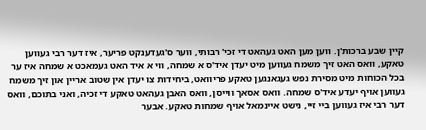קיין שבע ברכות'ן. ווען מען האט געהאט די זכי' רבותי, ווער ס'געדענקט פריער, איז דער רבי געווען טאקע, וואס האט זיך משמח געווען מיט יעדן איד'ס א שמחה, ווי א איד האט געמאכט א שמחה איז ער בכל הכוחות מיט מסירת נפש געגאנגען טאקע פריוואט, ביחידות צו יעדן אין שטוב אריין און זיך משמח געווען אויף יעדע איד'ס שמחה. וואס אסאך ווייסן, וואס האבן געהאט טאקע די זכיה, ואני בתוכם, וואס דער רבי איז געווען ביי זיי, נישט איינמאל אויף שמחות טאקע. אבער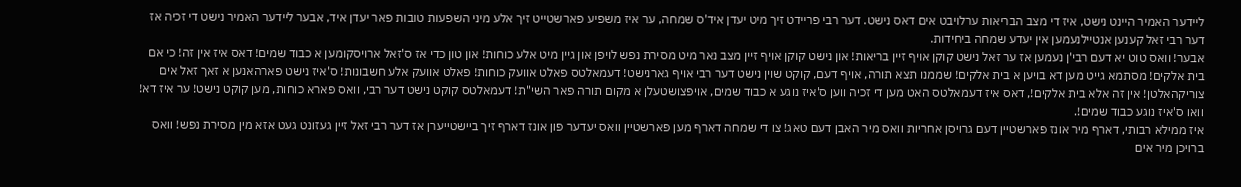ליידער האמיר היינט נישט, איז די מצב הבריאות ערלויבט אים דאס נישט. דער רבי פריידט זיך מיט יעדן איד'ס שמחה, ער איז משפיע פארשטייט זיך אלע מיני השפעות טובות פאר יעדן איד, אבער ליידער האמיר נישט די זכיה אז דער רבי זאל קענען אנטיילנעמען אין יעדע שמחה ביחידות.
אבער! וואס טוט יא דעם רבי'ן נעמען אז ער זאל נישט קוקן אויף זיין בריאות! און נישט קוקן אויף זיין מצב נאר מיט מסירת נפש לויפן און גיין מיט אלע כוחות! און טון כדי אז ס'זאל ארויסקומען א כבוד שמים! דאס איז אין זה! כי אם בית אלקים! מסתמא גייט מען דא בויען א בית אלקים! שממנו תצא תורה, אויף דעם, קוקט שוין נישט דער רבי אויף גארנישט! דעמאלטס פאלט אוועק כוחות! פאלט אוועק אלע חשבונות! ס'איז נישט פארהאנען א זאך זאל אים צוריקהאלטן! אין זה אלא בית אלקים!, דאס איז דעמאלטס האט מען די זכיה ווען ס'איז נוגע א כבוד שמים, אויפצושטעלן א מקום תורה פאר השי"ת! דעמאלטס קוקט נישט דער רבי, וואס פארא כוחות, מען קוקט נישט! ער איז דא! וואו ס'איז נוגע כבוד שמים!.
איז ממילא רבותי, דארף מיר אונז פארשטיין דעם גרויסן אחריות וואס מיר האבן דעם טאג! צו די שמחה דארף מען פארשטיין וואס יעדער פון אונז דארף זיך ביישטייערן אז דער רבי זאל זיין געזונט געט אזא מין מסירת נפש! וואס ברויכן מיר אים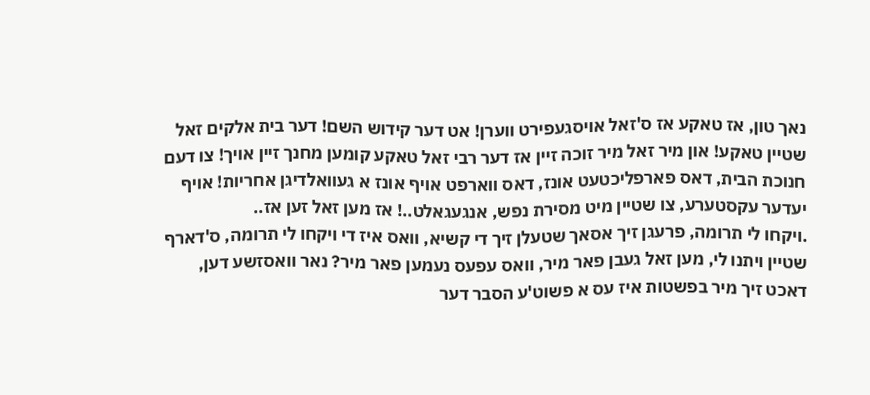נאך טון, אז טאקע אז ס'זאל אויסגעפירט ווערן! אט דער קידוש השם! דער בית אלקים זאל שטיין טאקע! און מיר זאל מיר זוכה זיין אז דער רבי זאל טאקע קומען מחנך זיין אויך! צו דעם חנוכת הבית, דאס פארפליכטעט אונז, דאס ווארפט אויף אונז א געוואלדיגן אחריות! אויף יעדער עקסטערע, צו שטיין מיט מסירת נפש, אנגעגאלט..! אז מען זאל זען אז..
.ויקחו לי תרומה, פרעגן זיך אסאך שטעלן זיך די קשיא, וואס איז די ויקחו לי תרומה, ס'דארף שטיין ויתנו לי, מען זאל געבן פאר מיר, וואס עפעס נעמען פאר מיר? נאר וואסזשע דען, דאכט זיך מיר בפשטות איז עס א פשוט'ע הסבר דער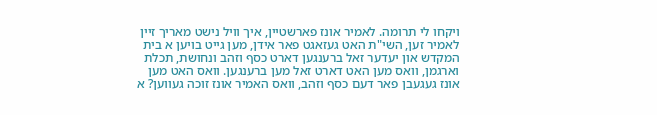ויקחו לי תרומה. לאמיר אונז פארשטיין, איך וויל נישט מאריך זיין
לאמיר זען, השי"ת האט געזאגט פאר אידן, מען גייט בויען א בית המקדש און יעדער זאל ברענגען דארט כסף וזהב ונחושת, תכלת וארגמן, וואס מען האט דארט זאל מען ברענגען. וואס האט מען אונז געגעבן פאר דעם כסף וזהב, וואס האמיר אונז זוכה געווען? א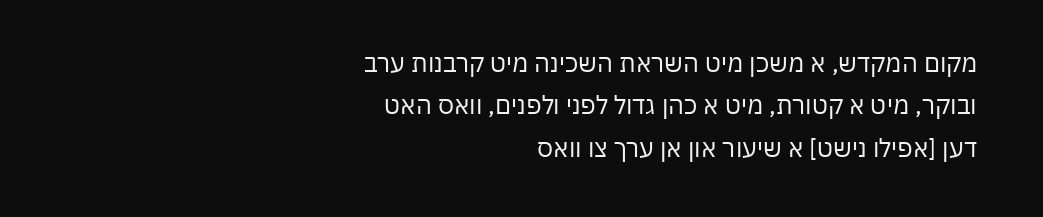מקום המקדש, א משכן מיט השראת השכינה מיט קרבנות ערב ובוקר, מיט א קטורת, מיט א כהן גדול לפני ולפנים, וואס האט דען [אפילו נישט] א שיעור און אן ערך צו וואס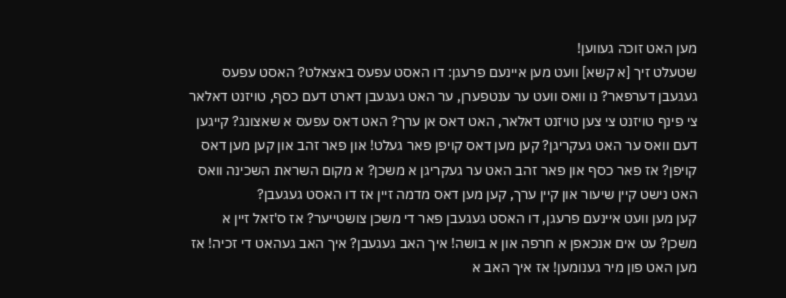מען האט זוכה געווען!
שטעלט זיך [א קשא] וועט מען איינעם פרעגן: דו האסט עפעס באצאלט? האסט עפעס געגעבן דערפאר? נו וואס וועט ער ענטפערן, ער האט געגעבן דארט דעם כסף, טויזנט דאלאר צי פינף טויזנט צי צען טויזנט דאלאר, האט דאס אן ערך? האט דאס עפעס א שאצונג? קייגען דעם וואס ער האט געקריגן? קען מען דאס קויפן פאר געלט! און פאר זהב און קען מען דאס קויפן? אז פאר כסף און פאר זהב האט ער געקריגן א משכן? א מקום השראת השכינה וואס האט נישט קיין שיעור און קיין ערך, קען מען דאס מדמה זיין אז דו האסט געגעבן?
קען מען וועט איינעם פרעגן, דו האסט געגעבן פאר די משכן צושטייער? אז ס'זאל זיין א משכן? עט אים אנכאפן א חרפה און א בושה! איך האב געגעבן? איך האב געהאט די זכיה! אז מען האט פון מיר גענומען! אז איך האב א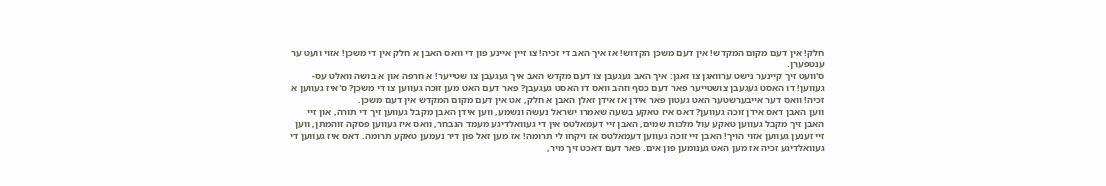חלק! אין דעם מקום המקדש! אין דעם משכן הקדוש! אז איך האב די זכיה! צו זיין איינע פון די וואס האבן א חלק אין די משכן! אזוי וועט ער ענטפערן.
ס'וועט זיך קיינער נישט ערוואגן צו זאגן: איך האב געגעבן צו דעם מקדש האב איך געגעבן צו שטייער! א חרפה און א בושה וואלט עס-געווען! דו האסט געגעבן צושטייער פאר דעם כסף וזהב וואס דו האסט געגעבן? פאר דעם האט מען זוכה געווען צו די משכן? ס'איז געווען א זכיה! וואס דער אייבערשטער האט געטון פאר אידן אז אידן זאלן האבן א חלק, אט אין דעם מקום המקדש אין דעם משכן.
ווען האבן דאס אידן זוכה געווען? דאס איז טאקע בשעה שאמרו ישראל נעשה ונשמע, ווען אידן האבן מקבל געווען זיך די תורה, און זיי האבן זיך מקבל געווען טאקע עול מלכות שמים, האבן זיי דעמאלטס אין די געוואלדיגע מעמד הנבחר, וואס איז געווען פסקה זוהמתן, ווען זיי זענען געווען אזוי הויך! האבן זיי זוכה געווען דעמאלטס אז ויקחו לי תרומה! אז מען זאל פון דיר נעמען טאקע תרומה. דאס איז געווען די געוואלדיגע זכיה אז מען האט גענומען פון אים. פאר דעם דאכט זיך מיר,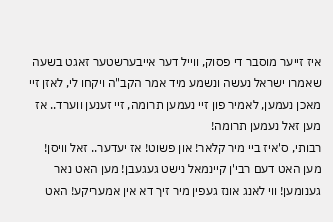איז זייער מוסבר די פסוק, ווייל דער אייבערשטער זאגט בשעה שאמרו ישראל נעשה ונשמע מיד אמר הקב"ה ויקחו לי, לאזן זיי מאכן נעמען, לאמיר פון זיי נעמען תרומה, זיי זענען ווערד.. אז מען זאל נעמען תרומה!
רבותי, ס'איז ביי מיר קלאר! און פשוט! אז יעדער.. זאל וויסן! מען האט דעם רבי'ן קיינמאל נישט געגעבן! מען האט נאר גענומען! ווי לאנג אונז געפין מיר זיך דא אין אמעריקע! האט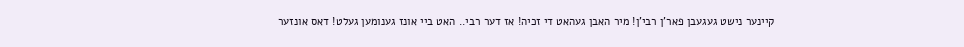קיינער נישט געגעבן פאר'ן רבי'ן! מיר האבן געהאט די זכיה! אז דער רבי.. האט ביי אונז גענומען געלט! דאס אונזער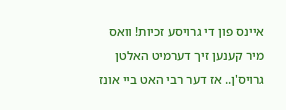איינס פון די גרויסע זכיות! וואס מיר קענען זיך דערמיט האלטן גרויס'ן.. אז דער רבי האט ביי אונז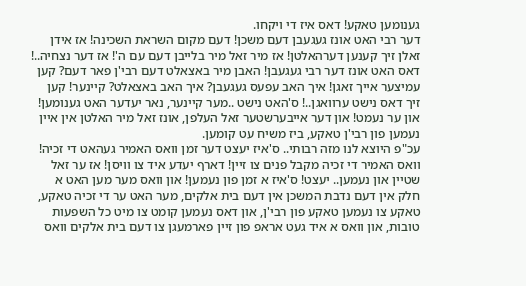גענומען טאקע! דאס איז די ויקחו.
דער רבי האט אונז געגעבן דעם משכן! דעם מקום השראת השכינה! אז אידן זאלן זיך קענען דערהאלטן! אז מיר זאל מיר בלייבן דעם עם ה'! אז דער נצחיה..! דאס האט אונז דער רבי געגעבן! האבן מיר באצאלט דעם רבי'ן פאר דעם? קען עמיצער אייך זאגן! איך האב עפעס געגעבן? איך האב באצאלט? קיינער! קען זיך דאס נישט ערוואגן..! ס'האט נישט ..מער קיינער, נאר יעדער האט גענומען! און ער נעמט! און דער אייבערשטער זאל העלפן, אונז זאל מיר האלטן אין איין נעמען פון רבי'ן טאקע, ביז משיח עט קומען.
עכ"פ היוצא לנו מזה רבותי.. ס'איז יעצט דער זמן וואס האמיר געהאט די זכיה! וואס האמיר די זכיה מקבל פנים צו זיין! דארף יעדע איד צו וויסן! אז ער זאל שטיין און נעמען.. יעצט! ס'איז א זמן פון נעמען! און וואס מער מען האט א חלק אין דעם נדבת המשכן אין דעם בית אלקים, מער האט ער די זכיה טאקע, טאקע צו נעמען טאקע פון רבי'ן, און דאס נעמען קומט צו מיט כל השפעות טובות, און וואס א איד געט אראפ פון זיין פארמעגן צו דעם בית אלקים וואס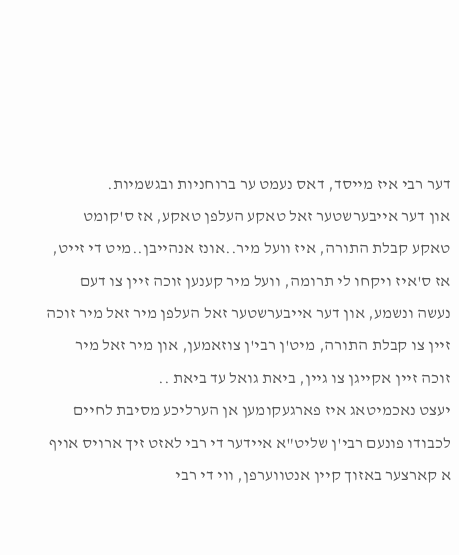דער רבי איז מייסד, דאס נעמט ער ברוחניות ובגשמיות.
און דער אייבערשטער זאל טאקע העלפן טאקע, אז ס'קומט טאקע קבלת התורה, איז וועל מיר..אונז אנהייבן..מיט די זייט, אז ס'איז ויקחו לי תרומה, וועל מיר קענען זוכה זיין צו דעם נעשה ונשמע, און דער אייבערשטער זאל העלפן מיר זאל מיר זוכה זיין צו קבלת התורה, מיט'ן רבי'ן צוזאמען, און מיר זאל מיר זוכה זיין אקייגן צו גיין, ביאת גואל עד ביאת ..
יעצט נאכמיטאג איז פארגעקומען אן הערליכע מסיבת לחיים לכבודו פונעם רבי'ן שליט"א איידער די רבי לאזט זיך ארויס אויף א קארצער באזוך קיין אנטווערפן, ווי די רבי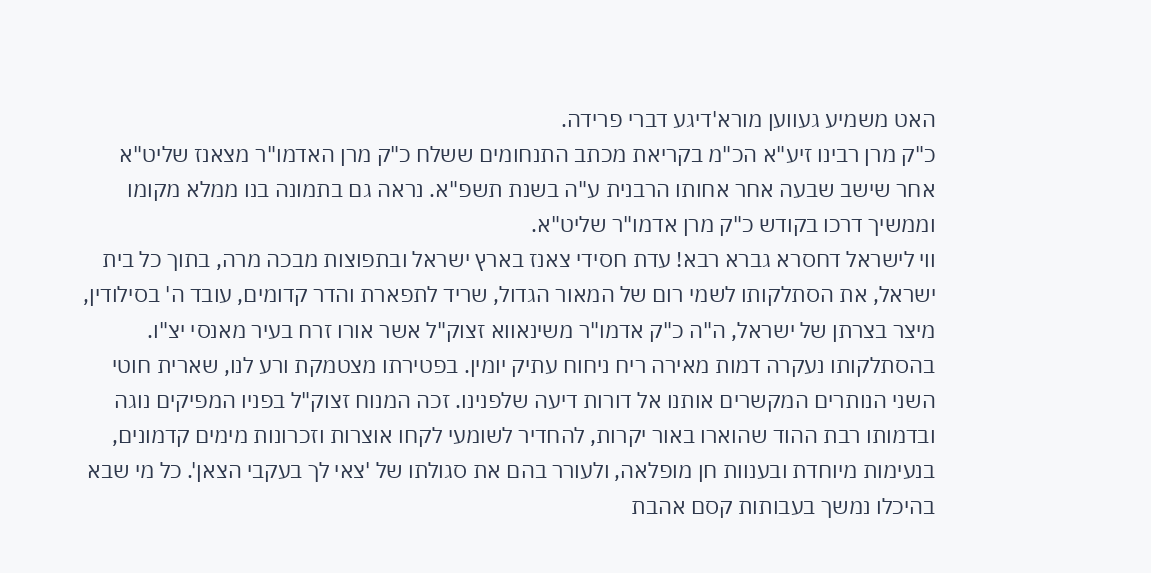האט משמיע געווען מורא'דיגע דברי פרידה.
כ"ק מרן רבינו זיע"א הכ"מ בקריאת מכתב התנחומים ששלח כ"ק מרן האדמו"ר מצאנז שליט"א אחר שישב שבעה אחר אחותו הרבנית ע"ה בשנת תשפ"א. נראה גם בתמונה בנו ממלא מקומו וממשיך דרכו בקודש כ"ק מרן אדמו"ר שליט"א.
ווי לישראל דחסרא גברא רבא! עדת חסידי צאנז בארץ ישראל ובתפוצות מבכה מרה, בתוך כל בית ישראל, את הסתלקותו לשמי רום של המאור הגדול, שריד לתפארת והדר קדומים, עובד ה' בסילודין, מיצר בצרתן של ישראל, ה"ה כ"ק אדמו"ר משינאווא זצוק"ל אשר אורו זרח בעיר מאנסי יצ"ו. בהסתלקותו נעקרה דמות מאירה ריח ניחוח עתיק יומין. בפטירתו מצטמקת ורע לנו, שארית חוטי השני הנותרים המקשרים אותנו אל דורות דיעה שלפנינו. זכה המנוח זצוק"ל בפניו המפיקים נוגה ובדמותו רבת ההוד שהוארו באור יקרות, להחדיר לשומעי לקחו אוצרות וזכרונות מימים קדמונים, בנעימות מיוחדת ובענוות חן מופלאה, ולעורר בהם את סגולתו של 'צאי לך בעקבי הצאן'. כל מי שבא בהיכלו נמשך בעבותות קסם אהבת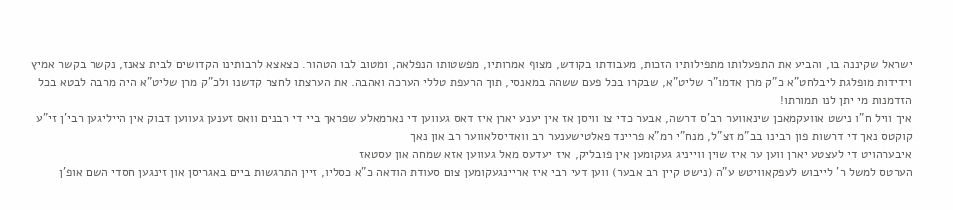ישראל שקיננה בו, והביע את התפעלותו מתפילותיו הזכות, מעבודתו בקודש, מצוף אמרותיו, מפשטותו הנפלאה, ומטוב לבו הטהור. כצאצא לרבותינו הקדושים לבית צאנז, נקשר בקשר אמיץ וידידות מופלגת ליבלחט"א כ"ק מרן אדמו"ר שליט"א, שבקרו בכל פעם ששהה במאנסי, תוך הרעפת טללי הערכה ואהבה. את הערצתו לחצר קדשנו ולכ"ק מרן שליט"א היה מרבה לבטא בכל הזדמנות מי יתן לנו תמורתו!
איך וויל ח"ו נישט אוועקמאכן שינאווער רב'ס דרשה, אבער כדי צו וויסן אז אין יענע יארן איז דאס געווען די נארמאלע שפראך ביי די רבנים וואס זענען געווען דבוק אין הייליגען רבי'ן זי"ע
קוקטס נאך די דרשות פון רבינו בב"מ זצ"ל, מנח"י רמ"א פריינד פאלטישענער רב וואדיסלאווער רב און נאך
איבערהויט די לעצטע יארן ווען ער איז שוין ווייניג געקומען אין פובליק, איז יעדעס מאל געווען אזא שמחה און עסטאז
הערטס למשל ר' לייבוש לעפקאוויטש ע"ה (נישט קיין רב אבער) ווען דעי רבי איז אריינגעקומען צום סעודת הודאה כ"א כסליו, זיין התרגשות ביים באגריסן און זינגען חסדי השם אופ'ן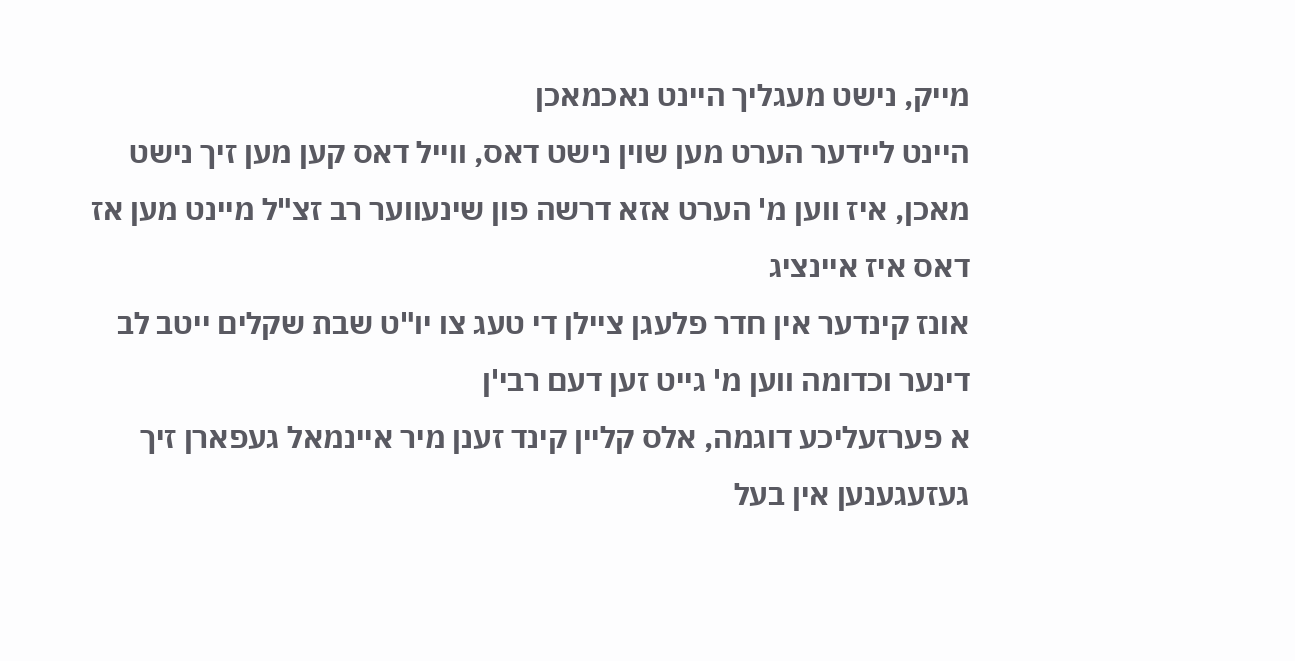מייק, נישט מעגליך היינט נאכמאכן
היינט ליידער הערט מען שוין נישט דאס, ווייל דאס קען מען זיך נישט מאכן, איז ווען מ' הערט אזא דרשה פון שינעווער רב זצ"ל מיינט מען אז דאס איז איינציג
אונז קינדער אין חדר פלעגן ציילן די טעג צו יו"ט שבת שקלים ייטב לב דינער וכדומה ווען מ' גייט זען דעם רבי'ן
א פערזעליכע דוגמה, אלס קליין קינד זענן מיר איינמאל געפארן זיך געזעגענען אין בעל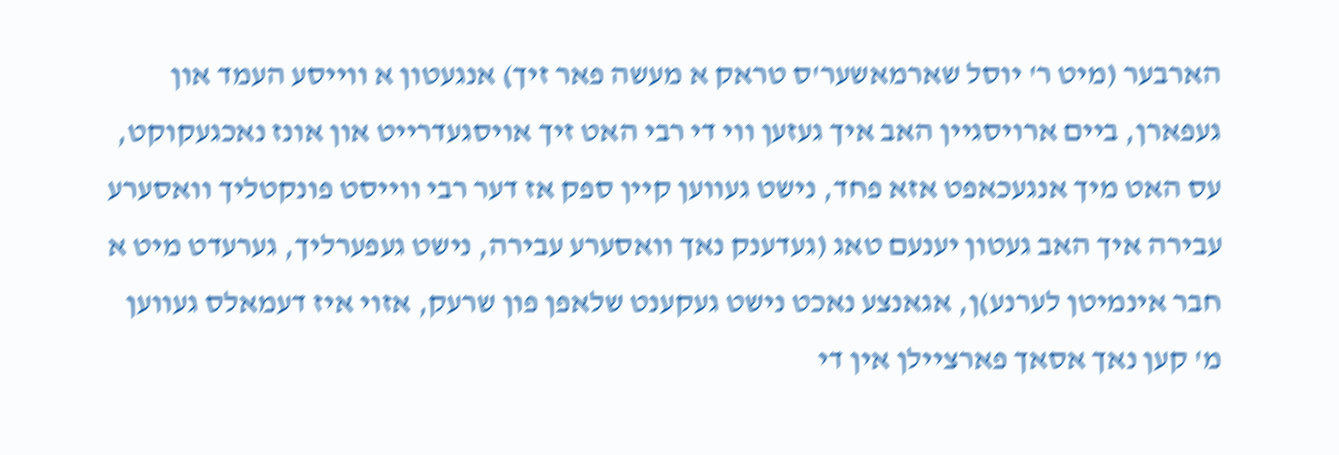הארבער (מיט ר' יוסל שארמאשער'ס טראק א מעשה פאר זיך) אנגעטון א ווייסע העמד און געפארן, ביים ארויסגיין האב איך געזען ווי די רבי האט זיך אויסגעדרייט און אונז נאכגעקוקט, עס האט מיך אנגעכאפט אזא פחד, נישט געווען קיין ספק אז דער רבי ווייסט פונקטליך וואסערע עבירה איך האב געטון יענעם טאג (געדענק נאך וואסערע עבירה, נישט געפערליך, גערעדט מיט א חבר אינמיטן לערנע)ן, אגאנצע נאכט נישט געקענט שלאפן פון שרעק, אזוי איז דעמאלס געווען
מ' קען נאך אסאך פארציילן אין די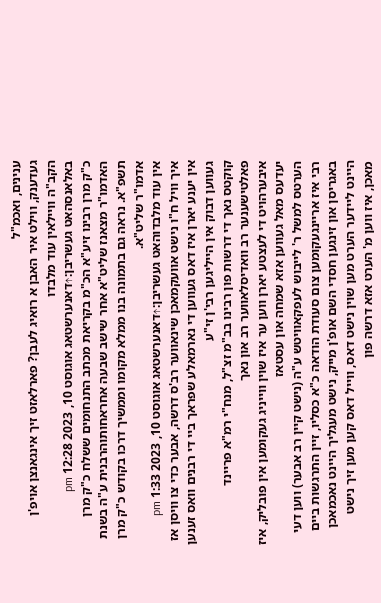ענינים, ואכמ"ל
געדענק, ווילט איר האבן א רואיג לעבן? פארלאזט זיך אינגאנצן אויפ'ן הקב"ה וויילאין עוד מלבדו
באלאנסהאט געשריבן:↑דאנערשטאג אוגוסט 10, 2023 12:28 pm
כ"ק מרן רבינו זיע"א הכ"מ בקריאת מכתב התנחומים ששלח כ"ק מרן האדמו"ר מצאנז שליט"א אחר שישב שבעה אחראחותוהרבנית ע"ה בשנת תשפ"א. נראה גם בתמונה בנו ממלא מקומו וממשיך דרכו בקודש כ"ק מרן אדמו"ר שליט"א.
אין עוד מלבדוהאט געשריבן:↑דאנערשטאג אוגוסט 10, 2023 1:33 pm
איך וויל ח"ו נישט אוועקמאכן שינאווער רב'ס דרשה, אבער כדי צו וויסן אז אין יענע יארן איז דאס געווען די נארמאלע שפראך ביי די רבנים וואס זענען געווען דבוק אין הייליגען רבי'ן זי"ע
קוקטס נאך די דרשות פון רבינו בב"מ זצ"ל, מנח"י רמ"א פריינד פאלטישענער רב וואדיסלאווער רב און נאך
איבערהויט די לעצטע יארן ווען ער איז שוין ווייניג געקומען אין פובליק, איז יעדעס מאל געווען אזא שמחה און עסטאז
הערטס למשל ר' לייבוש לעפקאוויטש ע"ה (נישט קיין רב אבער) ווען דעי רבי איז אריינגעקומען צום סעודת הודאה כ"א כסליו, זיין התרגשות ביים באגריסן און זינגען חסדי השם אופ'ן מייק, נישט מעגליך היינט נאכמאכן
היינט ליידער הערט מען שוין נישט דאס, ווייל דאס קען מען זיך נישט מאכן, איז ווען מ' הערט אזא דרשה פון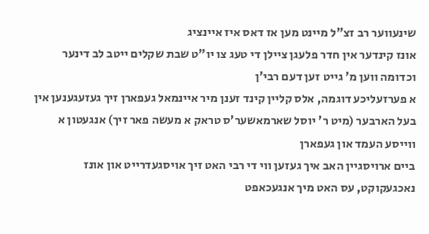שינעווער רב זצ"ל מיינט מען אז דאס איז איינציג
אונז קינדער אין חדר פלעגן ציילן די טעג צו יו"ט שבת שקלים ייטב לב דינער וכדומה ווען מ' גייט זען דעם רבי'ן
א פערזעליכע דוגמה, אלס קליין קינד זענן מיר איינמאל געפארן זיך געזעגענען אין בעל הארבער (מיט ר' יוסל שארמאשער'ס טראק א מעשה פאר זיך) אנגעטון א ווייסע העמד און געפארן
ביים ארויסגיין האב איך געזען ווי די רבי האט זיך אויסגעדרייט און אונז נאכגעקוקט, עס האט מיך אנגעכאפט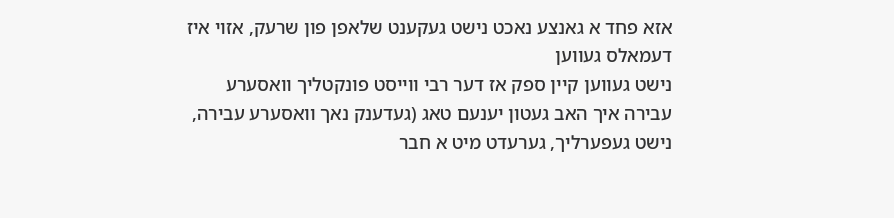אזא פחד א גאנצע נאכט נישט געקענט שלאפן פון שרעק, אזוי איז דעמאלס געווען
נישט געווען קיין ספק אז דער רבי ווייסט פונקטליך וואסערע עבירה איך האב געטון יענעם טאג (געדענק נאך וואסערע עבירה, נישט געפערליך, גערעדט מיט א חבר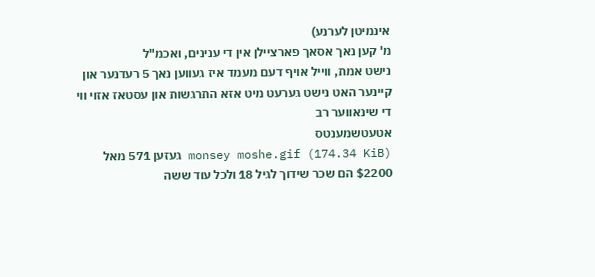אינמיטן לערנע)
מ' קען נאך אסאך פארציילן אין די ענינים, ואכמ"ל
נישט אמת, ווייל אויף דעם מעמד איז געווען נאך 5 רעדנער און קיינער האט נישט גערעט מיט אזא התרגשות און עסטאז אזוי ווי די שינאווער רב
אטעטשמענטס
monsey moshe.gif (174.34 KiB) געזען 571 מאל
$2200 הם שכר שידוך לגיל 18 ולכל עוד ששה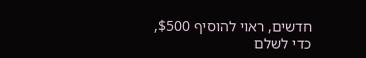חדשים, ראוי להוסיף $500, כדי לשלם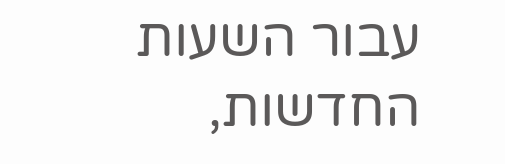עבור השעות החדשות,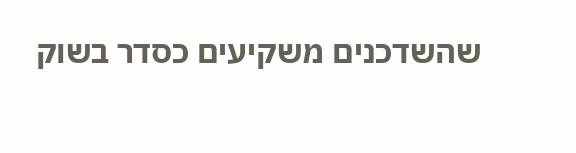שהשדכנים משקיעים כסדר בשוק